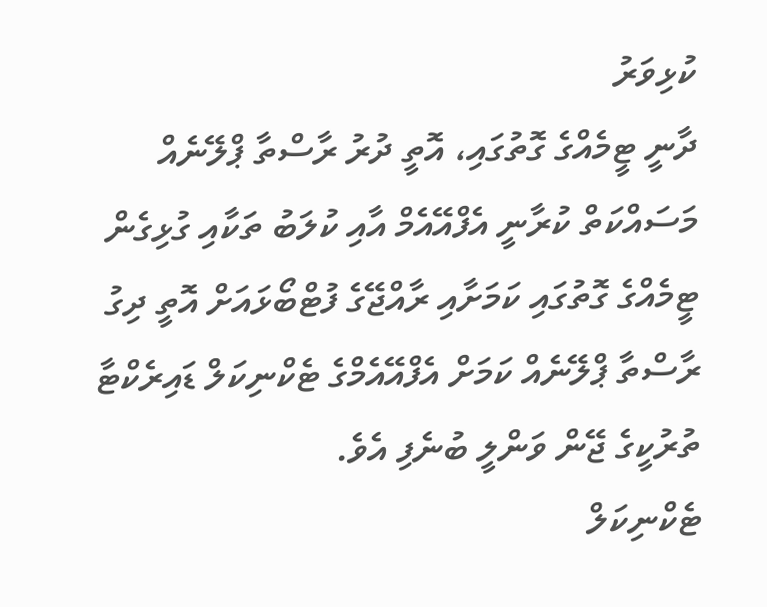ކުޅިވަރު
ދާނީ ޓީމެއްގެ ގޮތުގައި، އޮތީ ދުރު ރާސްތާ ޕްލޭނެއް
މަސައްކަތް ކުރާނީ އެފްއޭއެމް އާއި ކުލަބު ތަކާއި ގުޅިގެން ޓީމެއްގެ ގޮތުގައި ކަމަށާއި ރާއްޖޭގެ ފުޓްބޯޅައަށް އޮތީ ދިގު ރާސްތާ ޕްލޭނެއް ކަމަށް އެފްއޭއެމްގެ ޓެކްނިކަލް ޑައިރެކްޓާ ތުރުކީގެ ޖޭން ވަންލީ ބުނެފި އެވެ.
ޓެކްނިކަލް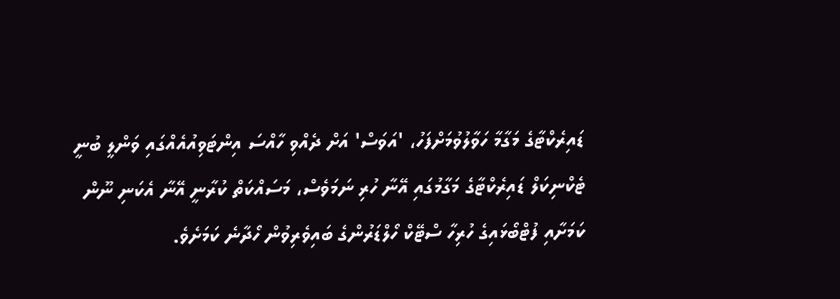ޑައިރެކްޓާގެ މަގާމާ ހަވާލުވުމަށްފަހު، 'އަވަސް' އަށް ދެއްވި ހާއްސަ އިންޓަވިއުއެއްގައި ވަންލީ ބުނީ ޓެކްނިކަލް ޑައިރެކްޓާގެ މަގާމުގައި އޭނާ ހުރި ނަމަވެސް، މަސައްކަތް ކުރާނީ އޭނާ އެކަނި ނޫން ކަމަށާއި ފުޓްބޯޅައިގެ ހުރިހާ ސްޓޭކް ހޯލްޑަރުންގެ ބައިވެރިވުން ހޯދާނެ ކަމަށެވެ.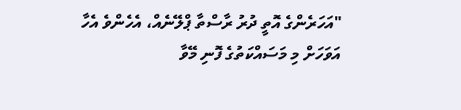"އަހަރެންގެ އޮތީ ދުރު ރާސްތާ ޕްލޭނެއް، އެހެންވެ އެހާ އަވަހަށް މި މަސައްކަތުގެ ފޮނި މޭވާ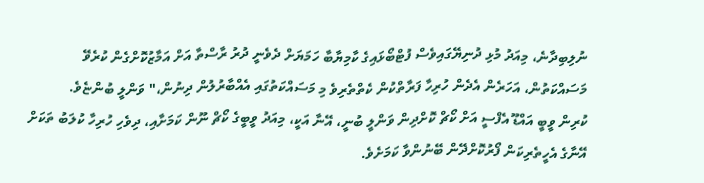ނުލިބިދާނެ، މިއަދު މުޅި ދުނިޔޭގައިވެސް ފުޓްބޯޅައިގެ ކާމިޔާބާ ހަމަޔަށް ދެވެނީ ދުރު ރާސްތާ އަށް އަމާޒުކޮށްގެން ކުރެވޭ މަސައްކަތުން، އަހަރެން އެދެން ހުރިހާ ފަރާތްކުން ކެތްތެރިވެ މި މަސައްކަތުގައި އެއްބާރުލުން ދިނުން،" ވަންލީ ބުންޏެވެ.
ކުރިން ވީބީ އައްޑޫ އެފްސީ އަށް ކޯޗް ކޮށްދިން ވަންލީ ބުނީ، އޭނާ އަކީ، މިއަދު ވީބީގެ ކޯޗް ނޫން ކަމަށާއި، ދިވެހި ހުރިހާ ކުލަބު ތަކަށް އޭނާގެ އެހީތެރިކަން ފޯރުކޮށްދޭން ބޭނުންވާ ކަމަށެވެ.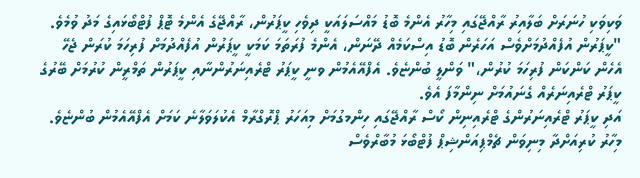ވަކިވަކި ހުނަރަށް ބަލާއިރު ރާއްޖޭގައި މިހާރު އެންމެ ބޮޑު މައްސަލައަކީ ދިވެހި ކީޕަރުން، ރާއްޖޭގެ އެންމެ ޓޮޕް ފުޓްބޯޅައިގެ މަދު ވުމެވެ.
"ކީޕަރުން އުފެއްދުމަށްވެސް އަހަރެން ބޮޑު އިސްކަމެއް ދޭނަން، އެންމެ ފުރަތަމަ ކަމަކީ ކީޕަރުން އުފެއްދުމަށް ފުރިހަމަ ކުރަން ޖެހޭ އެހެން ކަންކަން ފުރިހަމަ ކުރުން،" ވަންލީ ބުންޏެވެ. އެފްއޭއެމުން ވނީ ކީޕަރު ޓްރެއިނަރުންނާއި ކީޕަރުން ތަމްރީން ކުރުމަށް ބޭރުގެ ކީޕަރު ޓްރެއިނަރެއް ގެނައުމަށް ނިންމާފަ އެވެ.
އަދި ކީޕަރު ޓްރެއިނަރުންގެ ޓްރެއިނިން ކޯސް ރާއްޖޭގައި ހިންމގުމަށް މިއަހަރު ޕްރޮގްރާމް އެކުލަވަލާނެ ކަމަށް އެފްއޭއެމުން ބުންޏެވެ.
މިހާރު ކުރިއަށްދާ މިނިވަން ޗެމްޕިއަންޝިޕް ފުޓްބޯޅަ މުބާރްވެސް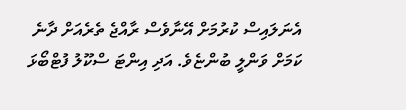އެނަލައިސް ކުރުމަށް އޭނާވެސް ރާއްޖެ ތެރެއަށް ދާނެ ކަމަށް ވަންލީ ބުންޏެވެ. އަދި އިންޓަ ސްކޫލު ފުޓްބޯޅަ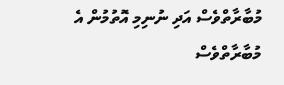މުބާރާތްވެސް އަދި ނުނިމި އޮތުމުން އެ މުބާރާތްވެސް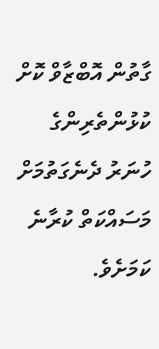ގާތުން އޮބްޒާވް ކޮށް ކުޅުންތެރިންގެ ހުނަރު ދެނެގަތުމަށް މަސައްކަތް ކުރާނެ ކަމަށެވެ.